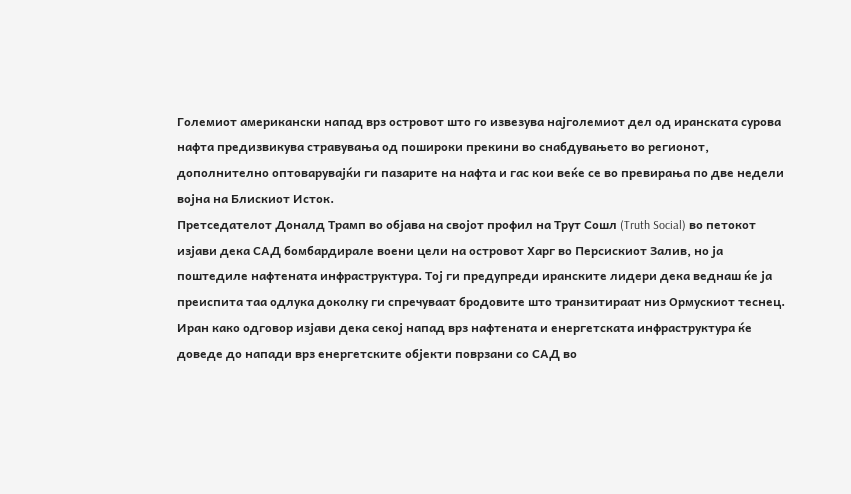Големиот американски напад врз островот што го извезува најголемиот дел од иранската сурова нафта предизвикува стравувања од пошироки прекини во снабдувањето во регионот, дополнително оптоварувајќи ги пазарите на нафта и гас кои веќе се во превирања по две недели војна на Блискиот Исток.
Претседателот Доналд Трамп во објава на својот профил на Трут Сошл (Truth Social) во петокот изјави дека САД бомбардирале воени цели на островот Харг во Персискиот Залив, но ја поштедиле нафтената инфраструктура. Тој ги предупреди иранските лидери дека веднаш ќе ја преиспита таа одлука доколку ги спречуваат бродовите што транзитираат низ Ормускиот теснец.
Иран како одговор изјави дека секој напад врз нафтената и енергетската инфраструктура ќе доведе до напади врз енергетските објекти поврзани со САД во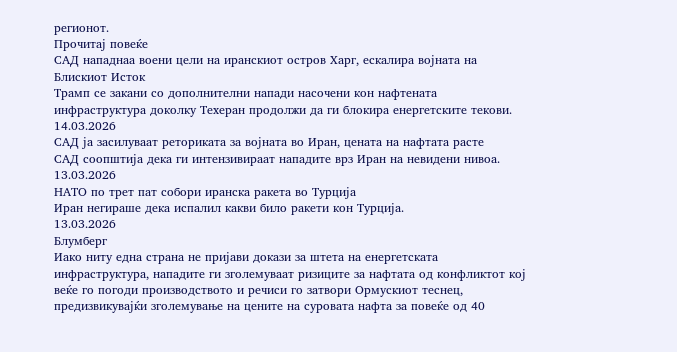регионот.
Прочитај повеќе
САД нападнаа воени цели на иранскиот остров Харг, ескалира војната на Блискиот Исток
Трамп се закани со дополнителни напади насочени кон нафтената инфраструктура доколку Техеран продолжи да ги блокира енергетските текови.
14.03.2026
САД ја засилуваат реториката за војната во Иран, цената на нафтата расте
САД соопштија дека ги интензивираат нападите врз Иран на невидени нивоа.
13.03.2026
НАТО по трет пат собори иранска ракета во Турција
Иран негираше дека испалил какви било ракети кон Турција.
13.03.2026
Блумберг
Иако ниту една страна не пријави докази за штета на енергетската инфраструктура, нападите ги зголемуваат ризиците за нафтата од конфликтот кој веќе го погоди производството и речиси го затвори Ормускиот теснец, предизвикувајќи зголемување на цените на суровата нафта за повеќе од 40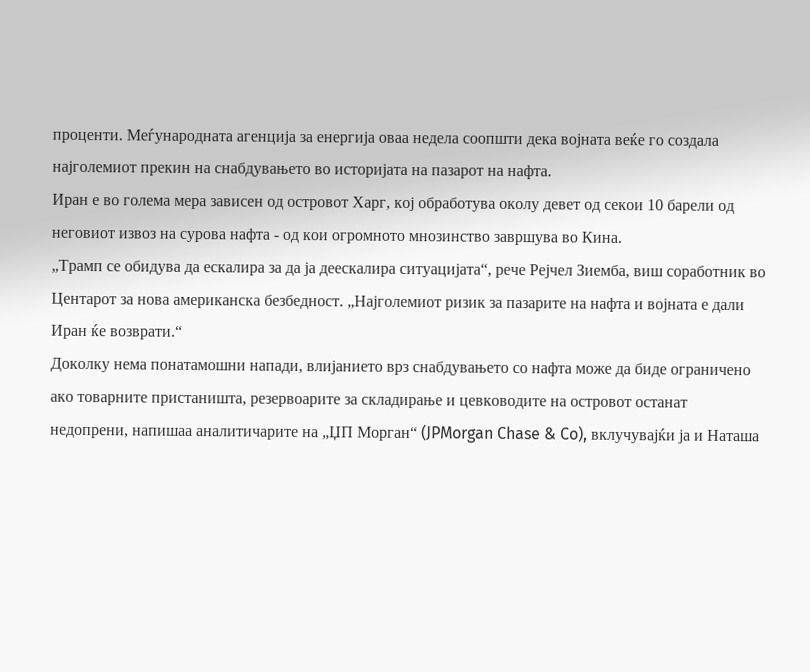проценти. Меѓународната агенција за енергија оваа недела соопшти дека војната веќе го создала најголемиот прекин на снабдувањето во историјата на пазарот на нафта.
Иран е во голема мера зависен од островот Харг, кој обработува околу девет од секои 10 барели од неговиот извоз на сурова нафта - од кои огромното мнозинство завршува во Кина.
„Трамп се обидува да ескалира за да ја деескалира ситуацијата“, рече Рејчел Зиемба, виш соработник во Центарот за нова американска безбедност. „Најголемиот ризик за пазарите на нафта и војната е дали Иран ќе возврати.“
Доколку нема понатамошни напади, влијанието врз снабдувањето со нафта може да биде ограничено ако товарните пристаништа, резервоарите за складирање и цевководите на островот останат недопрени, напишаа аналитичарите на „ЏП Морган“ (JPMorgan Chase & Co), вклучувајќи ја и Наташа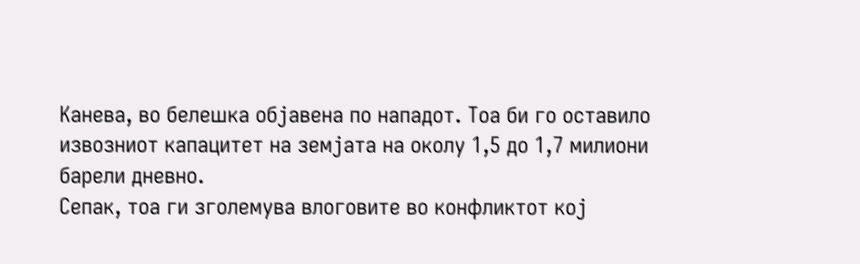Канева, во белешка објавена по нападот. Тоа би го оставило извозниот капацитет на земјата на околу 1,5 до 1,7 милиони барели дневно.
Сепак, тоа ги зголемува влоговите во конфликтот кој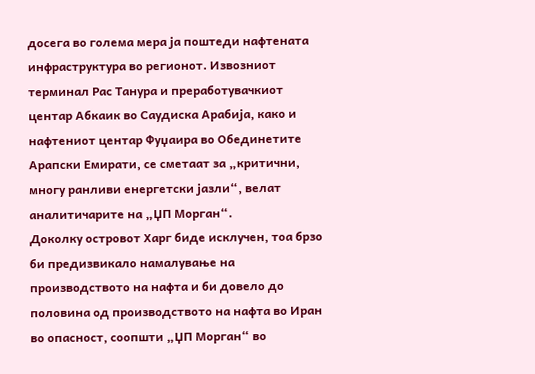досега во голема мера ја поштеди нафтената инфраструктура во регионот. Извозниот терминал Рас Танура и преработувачкиот центар Абкаик во Саудиска Арабија, како и нафтениот центар Фуџаира во Обединетите Арапски Емирати, се сметаат за „критични, многу ранливи енергетски јазли“, велат аналитичарите на „ЏП Морган“.
Доколку островот Харг биде исклучен, тоа брзо би предизвикало намалување на производството на нафта и би довело до половина од производството на нафта во Иран во опасност, соопшти „ЏП Морган“ во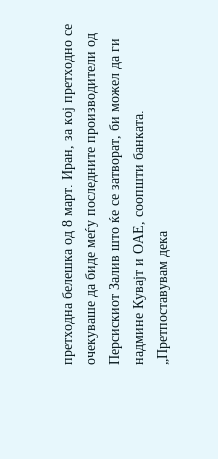претходна белешка од 8 март. Иран, за кој претходно се очекуваше да биде меѓу последните производители од Персискиот Залив што ќе се затворат, би можел да ги надмине Кувајт и ОАЕ, соопшти банката.
„Претпоставувам дека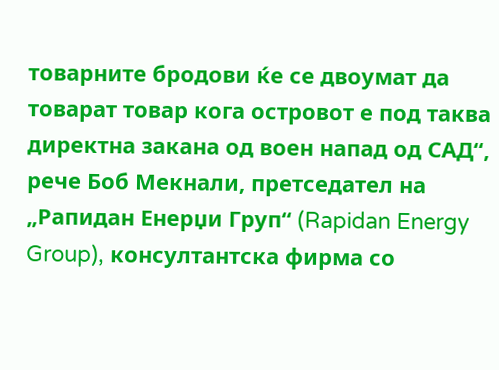товарните бродови ќе се двоумат да товарат товар кога островот е под таква директна закана од воен напад од САД“, рече Боб Мекнали, претседател на „Рапидан Енерџи Груп“ (Rapidan Energy Group), консултантска фирма со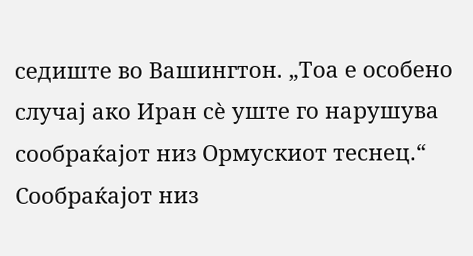седиште во Вашингтон. „Тоа е особено случај ако Иран сè уште го нарушува сообраќајот низ Ормускиот теснец.“
Сообраќајот низ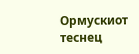Ормускиот теснец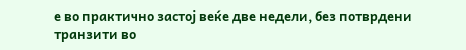е во практично застој веќе две недели, без потврдени транзити во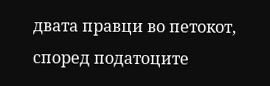двата правци во петокот, според податоците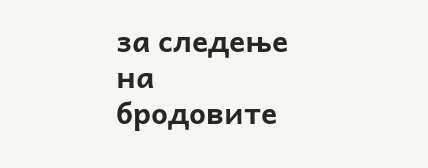за следење на бродовите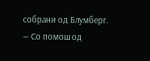собрани од Блумберг.
— Со помош од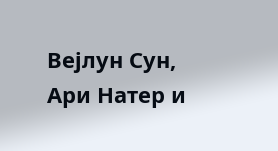Вејлун Сун, Ари Натер и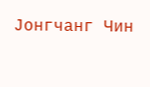Јонгчанг Чин